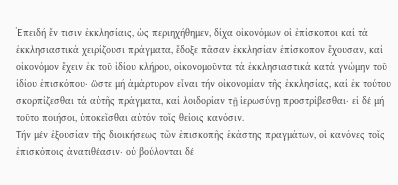Ἐπειδή ἔν τισιν ἐκκλησίαις, ὡς περιηχήθημεν, δίχα οἰκονόμων οἱ ἐπίσκοποι καί τά ἐκκλησιαστικά χειρίζουσι πράγματα, ἔδοξε πᾶσαν ἐκκλησίαν ἐπίσκοπον ἔχουσαν, καί οἰκονόμον ἔχειν ἐκ τοῦ ἰδίου κλήρου, οἰκονομοῦντα τά ἐκκλησιαστικά κατά γνώμην τοῦ ἰδίου ἐπισκόπου· ὥστε μή ἀμάρτυρον εἶναι τήν οἰκονομίαν τῆς ἐκκλησίας, καί ἐκ τούτου σκορπίζεσθαι τά αὐτῆς πράγματα, καί λοιδορίαν τῇ ἱερωσύνῃ προστρίβεσθαι· εἰ δέ μή τοῦτο ποιήσοι, ὑποκεῖσθαι αὐτόν τοῖς θείοις κανόσιν.
Τήν μέν ἐξουσίαν τῆς διοικήσεως τῶν ἐπισκοπῆς ἑκάστης πραγμάτων, οἱ κανόνες τοῖς ἐπισκόποις ἀνατιθέασιν∙ οὐ βούλονται δέ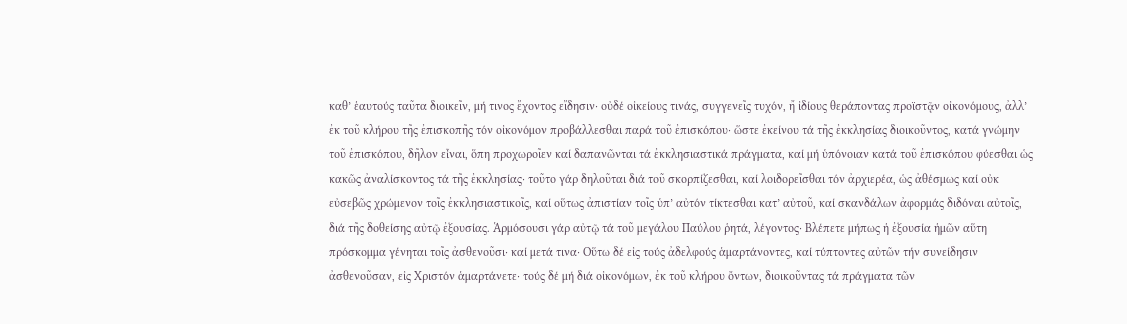καθ’ ἑαυτούς ταῦτα διοικεῖν, μή τινος ἔχοντος εἴδησιν∙ οὐδέ οἰκείους τινάς, συγγενεῖς τυχόν, ἤ ἰδίους θεράποντας προϊστᾷν οἰκονόμους, ἀλλ’ ἐκ τοῦ κλήρου τῆς ἐπισκοπῆς τόν οἰκονόμον προβάλλεσθαι παρά τοῦ ἐπισκόπου∙ ὥστε ἐκείνου τά τῆς ἐκκλησίας διοικοῦντος, κατά γνώμην τοῦ ἐπισκόπου, δῆλον εἶναι, ὅπη προχωροῖεν καί δαπανῶνται τά ἐκκλησιαστικά πράγματα, καί μή ὑπόνοιαν κατά τοῦ ἐπισκόπου φύεσθαι ὡς κακῶς ἀναλίσκοντος τά τῆς ἐκκλησίας∙ τοῦτο γάρ δηλοῦται διά τοῦ σκορπίζεσθαι, καί λοιδορεῖσθαι τόν ἀρχιερέα, ὡς ἀθέσμως καί οὐκ εὐσεβῶς χρώμενον τοῖς ἐκκλησιαστικοῖς, καί οὕτως ἀπιστίαν τοῖς ὑπ’ αὐτόν τίκτεσθαι κατ’ αὐτοῦ, καί σκανδάλων ἀφορμάς διδόναι αὐτοῖς, διά τῆς δοθείσης αὐτῷ ἐξουσίας. Ἁρμόσουσι γάρ αὐτῷ τά τοῦ μεγάλου Παύλου ῥητά, λέγοντος∙ Βλέπετε μήπως ἡ ἐξουσία ἡμῶν αὕτη πρόσκομμα γένηται τοῖς ἀσθενοῦσι∙ καί μετά τινα∙ Οὕτω δέ εἰς τούς ἀδελφούς ἁμαρτάνοντες, καί τύπτοντες αὐτῶν τήν συνείδησιν ἀσθενοῦσαν, εἰς Χριστόν ἁμαρτάνετε∙ τούς δέ μή διά οἰκονόμων, ἐκ τοῦ κλήρου ὄντων, διοικοῦντας τά πράγματα τῶν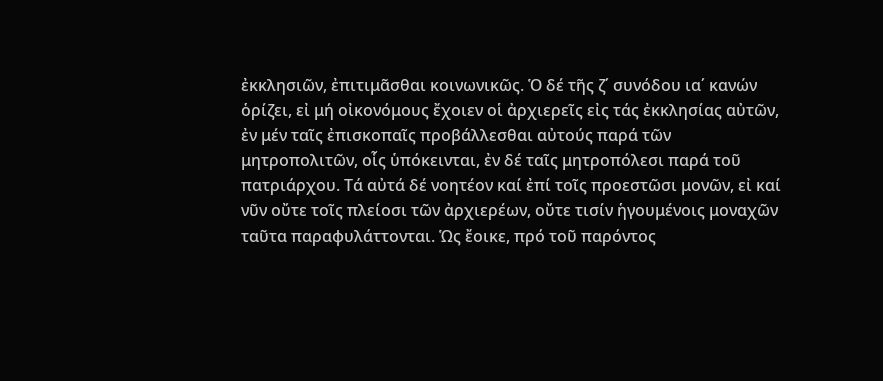ἐκκλησιῶν, ἐπιτιμᾶσθαι κοινωνικῶς. Ὁ δέ τῆς ζ΄ συνόδου ια΄ κανών ὁρίζει, εἰ μή οἰκονόμους ἔχοιεν οἱ ἀρχιερεῖς εἰς τάς ἐκκλησίας αὐτῶν, ἐν μέν ταῖς ἐπισκοπαῖς προβάλλεσθαι αὐτούς παρά τῶν μητροπολιτῶν, οἷς ὑπόκεινται, ἐν δέ ταῖς μητροπόλεσι παρά τοῦ πατριάρχου. Τά αὐτά δέ νοητέον καί ἐπί τοῖς προεστῶσι μονῶν, εἰ καί νῦν οὔτε τοῖς πλείοσι τῶν ἀρχιερέων, οὔτε τισίν ἡγουμένοις μοναχῶν ταῦτα παραφυλάττονται. Ὡς ἔοικε, πρό τοῦ παρόντος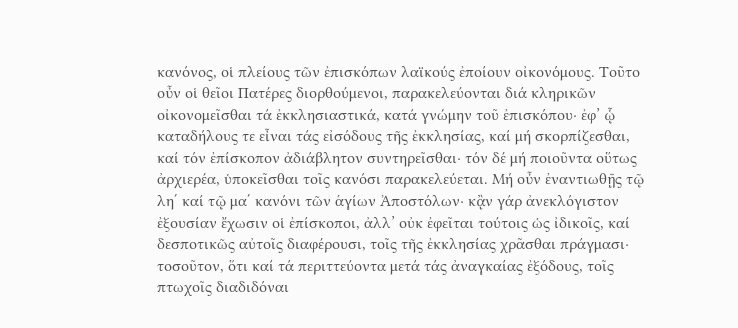κανόνος, οἱ πλείους τῶν ἐπισκόπων λαϊκούς ἐποίουν οἰκονόμους. Τοῦτο οὖν οἱ θεῖοι Πατέρες διορθούμενοι, παρακελεύονται διά κληρικῶν οἰκονομεῖσθαι τά ἐκκλησιαστικά, κατά γνώμην τοῦ ἐπισκόπου∙ ἐφ’ ᾧ καταδήλους τε εἶναι τάς εἰσόδους τῆς ἐκκλησίας, καί μή σκορπίζεσθαι, καί τόν ἐπίσκοπον ἀδιάβλητον συντηρεῖσθαι∙ τόν δέ μή ποιοῦντα οὕτως ἀρχιερέα, ὑποκεῖσθαι τοῖς κανόσι παρακελεύεται. Μή οὖν ἐναντιωθῇς τῷ λη΄ καί τῷ μα΄ κανόνι τῶν ἁγίων Ἀποστόλων∙ κᾂν γάρ ἀνεκλόγιστον ἐξουσίαν ἔχωσιν οἱ ἐπίσκοποι, ἀλλ’ οὐκ ἐφεῖται τούτοις ὡς ἰδικοῖς, καί δεσποτικῶς αὐτοῖς διαφέρουσι, τοῖς τῆς ἐκκλησίας χρᾶσθαι πράγμασι∙ τοσοῦτον, ὅτι καί τά περιττεύοντα μετά τάς ἀναγκαίας ἐξόδους, τοῖς πτωχοῖς διαδιδόναι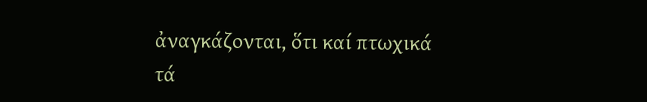ἀναγκάζονται, ὅτι καί πτωχικά τά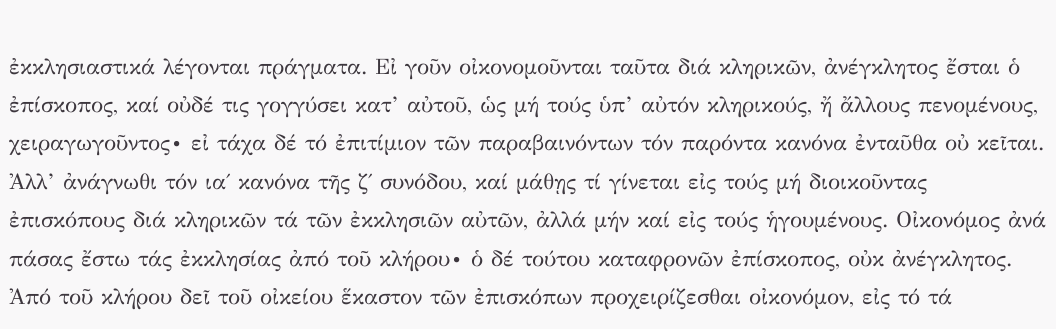ἐκκλησιαστικά λέγονται πράγματα. Εἰ γοῦν οἰκονομοῦνται ταῦτα διά κληρικῶν, ἀνέγκλητος ἔσται ὁ ἐπίσκοπος, καί οὐδέ τις γογγύσει κατ’ αὐτοῦ, ὡς μή τούς ὑπ’ αὐτόν κληρικούς, ἤ ἄλλους πενομένους, χειραγωγοῦντος∙ εἰ τάχα δέ τό ἐπιτίμιον τῶν παραβαινόντων τόν παρόντα κανόνα ἐνταῦθα οὐ κεῖται. Ἀλλ’ ἀνάγνωθι τόν ια΄ κανόνα τῆς ζ΄ συνόδου, καί μάθῃς τί γίνεται εἰς τούς μή διοικοῦντας ἐπισκόπους διά κληρικῶν τά τῶν ἐκκλησιῶν αὐτῶν, ἀλλά μήν καί εἰς τούς ἡγουμένους. Οἰκονόμος ἀνά πάσας ἔστω τάς ἐκκλησίας ἀπό τοῦ κλήρου∙ ὁ δέ τούτου καταφρονῶν ἐπίσκοπος, οὐκ ἀνέγκλητος. Ἀπό τοῦ κλήρου δεῖ τοῦ οἰκείου ἕκαστον τῶν ἐπισκόπων προχειρίζεσθαι οἰκονόμον, εἰς τό τά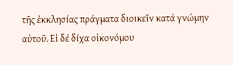τῆς ἐκκλησίας πράγματα διοικεῖν κατά γνώμην αὐτοῦ. Εἰ δέ δίχα οἰκονόμου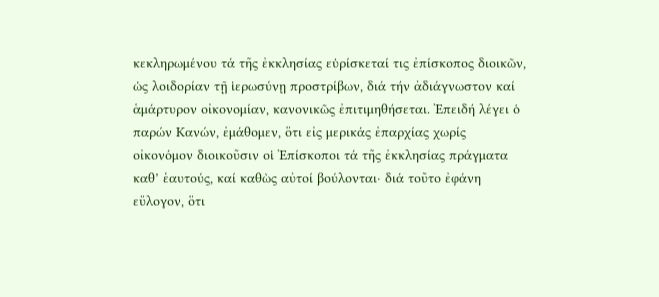κεκληρωμένου τά τῆς ἐκκλησίας εὑρίσκεταί τις ἐπίσκοπος διοικῶν, ὡς λοιδορίαν τῇ ἱερωσύνῃ προστρίβων, διά τήν ἀδιάγνωστον καί ἁμάρτυρον οἰκονομίαν, κανονικῶς ἐπιτιμηθήσεται. Ἐπειδή λέγει ὁ παρών Κανών, ἐμάθομεν, ὅτι εἰς μερικάς ἐπαρχίας χωρίς οἰκονόμον διοικοῦσιν οἱ Ἐπίσκοποι τά τῆς ἐκκλησίας πράγματα καθ’ ἑαυτούς, καί καθὼς αὐτοί βούλονται∙ διά τοῦτο ἐφάνη εὔλογον, ὅτι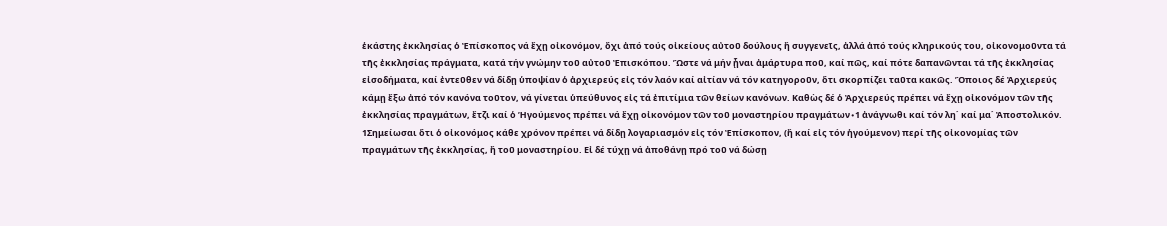ἑκάστης ἐκκλησίας ὁ Ἐπίσκοπος νά ἔχῃ οἰκονόμον, ὄχι ἀπό τούς οἰκείους αὐτοῦ δούλους ἤ συγγενεῖς, ἀλλά ἀπό τούς κληρικούς του, οἰκονομοῦντα τά τῆς ἐκκλησίας πράγματα, κατά τήν γνώμην τοῦ αὐτοῦ Ἐπισκόπου. Ὥστε νά μήν ᾖναι ἀμάρτυρα ποῦ, καί πῶς, καί πότε δαπανῶνται τά τῆς ἐκκλησίας εἰσοδήματα, καί ἐντεῦθεν νά δίδῃ ὑποψίαν ὁ ἀρχιερεύς εἰς τόν λαόν καί αἰτίαν νά τόν κατηγοροῦν, ὅτι σκορπίζει ταῦτα κακῶς. Ὅποιος δέ Ἀρχιερεύς κάμῃ ἔξω ἀπό τόν κανόνα τοῦτον, νά γίνεται ὑπεύθυνος εἰς τά ἐπιτίμια τῶν θείων κανόνων. Καθὼς δέ ὁ Ἀρχιερεύς πρέπει νά ἔχῃ οἰκονόμον τῶν τῆς ἐκκλησίας πραγμάτων, ἔτζι καί ὁ Ἡγούμενος πρέπει νά ἔχῃ οἰκονόμον τῶν τοῦ μοναστηρίου πραγμάτων∙1 ἀνάγνωθι καί τόν λη΄ καί μα΄ Ἀποστολικόν. 1Σημείωσαι ὅτι ὁ οἰκονόμος κάθε χρόνον πρέπει νά δίδῃ λογαριασμόν εἰς τόν Ἐπίσκοπον, (ἤ καί εἰς τόν ἡγούμενον) περί τῆς οἰκονομίας τῶν πραγμάτων τῆς ἐκκλησίας, ἤ τοῦ μοναστηρίου. Εἰ δέ τύχῃ νά ἀποθάνῃ πρό τοῦ νά δώσῃ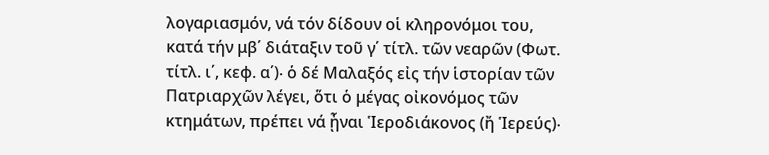λογαριασμόν, νά τόν δίδουν οἱ κληρονόμοι του, κατά τήν μβ΄ διάταξιν τοῦ γ΄ τίτλ. τῶν νεαρῶν (Φωτ. τίτλ. ι΄, κεφ. α΄)∙ ὁ δέ Μαλαξός εἰς τήν ἱστορίαν τῶν Πατριαρχῶν λέγει, ὅτι ὁ μέγας οἰκονόμος τῶν κτημάτων, πρέπει νά ᾖναι Ἱεροδιάκονος (ἤ Ἱερεύς)∙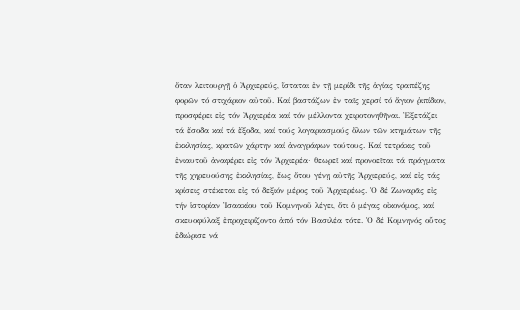ὅταν λειτουργῇ ὁ Ἀρχιερεύς, ἵσταται ἐν τῇ μερίδι τῆς ἁγίας τραπέζης φορῶν τό στιχάριον αὐτοῦ. Καί βαστάζων ἐν ταῖς χερσί τό ἅγιον ῥιπίδιον, προσφέρει εἰς τόν Ἀρχιερέα καί τόν μέλλοντα χειροτονηθῆναι. Ἐξετάζει τά ἔσοδα καί τά ἔξοδα, καί τούς λογαριασμούς ὅλων τῶν κτημάτων τῆς ἐκκλησίας, κρατῶν χάρτην καί ἀναγράφων τούτους. Καί τετράκις τοῦ ἐνιαυτοῦ ἀναφέρει εἰς τόν Ἀρχιερέα∙ θεωρεῖ καί προνοεῖται τά πράγματα τῆς χηρευούσης ἐκκλησίας, ἕως ὅτου γένῃ αὐτῆς Ἀρχιερεύς, καί εἰς τάς κρίσεις στέκεται εἰς τό δεξιόν μέρος τοῦ Ἀρχιερέως. Ὁ δέ Ζωναρᾶς εἰς τήν ἱστορίαν Ἰσαακίου τοῦ Κομνηνοῦ λέγει, ὅτι ὁ μέγας οἰκονόμος, καί σκευοφύλαξ ἐπροχειρίζοντο ἀπό τόν Βασιλέα τότε. Ὁ δέ Κομνηνός οὗτος ἐδιώρισε νά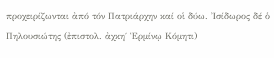προχειρίζωνται ἀπό τόν Πατριάρχην καί οἱ δύω. Ἰσίδωρος δέ ὁ Πηλουσιώτης (ἐπιστολ. ἀχκη΄ Ἑρμίνῳ Κόμητι)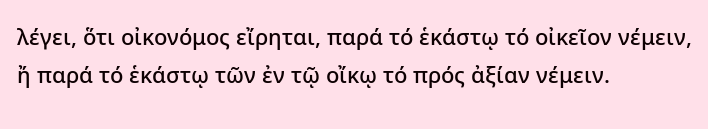λέγει, ὅτι οἰκονόμος εἴρηται, παρά τό ἑκάστῳ τό οἰκεῖον νέμειν, ἤ παρά τό ἑκάστῳ τῶν ἐν τῷ οἴκῳ τό πρός ἀξίαν νέμειν.